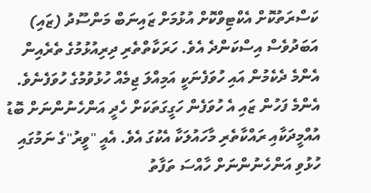ކަސްރަތުކޮށް އެކްޓިވްކޮށް އުޅުމަށް ޒައިނަބް މަންސޫދު (ޒައި) އަބަދުވެސް އިސްކަންދެ އެވެ. ހަރަކާތްތެރި ދިރިއުޅުމުގެ ތެރެއިން އެންމެ ދެކެމުން އައި ހުވަފެނަކީ އަމިއްލަ ޖިމެއް ހުޅުވުމުގެ ހުވަފެނެވެ. އެންމެ ފަހުން ޒައި އެ ހުވަފެން ހަގީގަތަކަށް ހެދީ އަންހެނުންނަށް ބޮޑު އުއްމީދަކާއި ރައްކާތެރި މާހައުލަކާ އެކުގަ އެވެ. އެއީ "ވީރު"ގެ ނަމުގައި ހުޅުވި އަންހެނުންނަށް ހާއްސަ ތަފާތު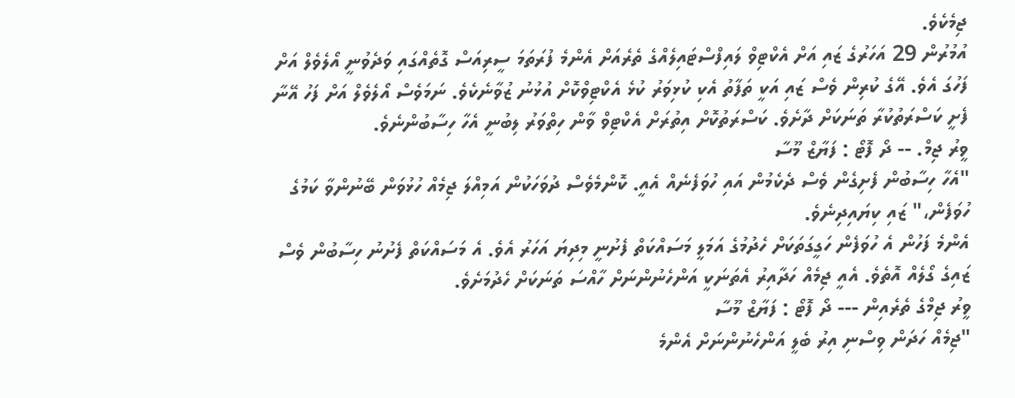ޖިމެކެވެ.
އުމުރުން 29 އަހަރުގެ ޒައި އަށް އެކްޓިވް ލައިފްސްޓައިލެއްގެ ތެރެއަށް އެންމެ ފުރަތަމަ ސީރިއަސް ގޮތެއްގައި ވަދެވުނީ އޯލެވެލް އަށް ފަހުގަ އެވެ. އޭގެ ކުރިން ވެސް ޒައި އަކީ ތަފާތު އެކި ކުޅިވަރު ކުޅެ އެކްޓިވްކޮށް އުޅުނު ޒުވާނެކެވެ. ނަމަވެސް އޯލެވެލް އަށް ފަހު އޭނާ ފެށީ ކަސްރަތުކުރާ ތަނަކަށް ދާށެވެ. ކަސްރަތުކޮށް އިތުރަށް އެކްޓިވް ވާން ހިތްވަރު ލިބުނީ އެހާ ހިސާބުންނެވެ.
ވީރު ޖިމް. -- ދޯ ފޮޓޯ : ފަޔާޒް މޫސާ
"އެހާ ހިސާބުން ފެށިގެން ވެސް ދެކެމުން އައި ހުވަފެނެއް އެއީ. ކޮންމެވެސް ދުވަހަކުން އަމިއްލަ ޖިމެއް ހުޅުވަން ބޭނުންވާ ކަމުގެ ހުވަފެން،" ޒައި ކިޔައިދިނެވެ.
އެންމެ ފަހުން އެ ހުވަފެން ހަގީގަތަކަށް ހެދުމުގެ އަމަލީ މަސައްކަތް ފެށުނީ މިދިޔަ އަހަރު އެވެ. އެ މަސައްކަތް ފެށުނު ހިސާބުން ވެސް ޒައިގެ ގޯލެއް އޮތެވެ. އެއީ ޖިމެއް ހަދާއިރު އެތަނަކީ އަންހެނުންނަށް ހާއްސަ ތަނަކަށް ހެދުމަށެވެ.
ވީރު ޖިމްގެ ތެރެއިން --- ދޯ ފޮޓޯ : ފަޔާޒް މޫސާ
"ޖިމެއް ހަދަން ވިސްނި އިރު ބެލީ އަންހެނުންނަށް އެންމެ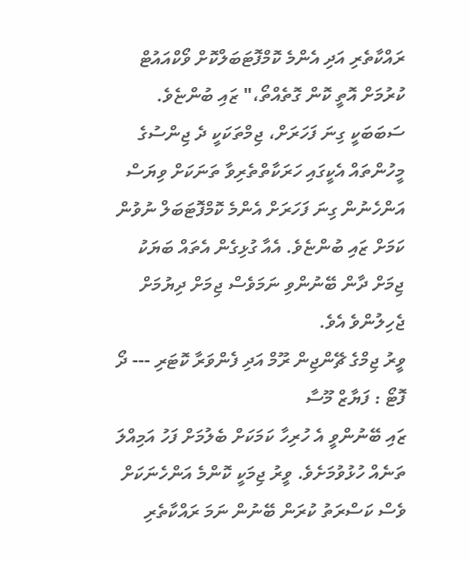ރައްކާތެރި އަދި އެންމެ ކޮމްފޮޓަބަލްކޮށް ވޯކްއައުޓް ކުރުމަށް އޮތީ ކޮން ގޮތެއްތޯ،" ޒައި ބުންޏެވެ.
ސަބަބަކީ ގިނަ ފަހަރަށް، ޖިމްތަކަކީ ދެ ޖިންސުގެ މީހުންތައް އެކީގައި ހަރަކާތްތެރިވާ ތަނަކަށް ވިޔަސް އަންހެނުން ގިނަ ފަހަރަށް އެންމެ ކޮމްފޮޓަބަލް ނުވުން ކަމަށް ޒައި ބުންޏެވެ. އެއާ ގުޅިގެން އެތައް ބަޔަކު ޖިމަށް ދާން ބޭނުންވި ނަމަވެސް ޖިމަށް ދިޔުމަށް ޖެހިލުންވެ އެވެ.
ވީރު ޖިމްގެ ޗޭންޖިން ރޫމް އަދި ފެންވަރާ ކޮޓަރި --- ދޯ ފޮޓޯ : ފަޔާޒް މޫސާ
ޒައި ބޭނުންވީ އެ ހުރިހާ ކަމަކަށް ބެލުމަށް ފަހު އަމިއްލަ ތަނެއް ހުޅުވުމަށެވެ. ވީރު ޖިމަކީ ކޮންމެ އަންހެނަކަށް ވެސް ކަސްރަތު ކުރަން ބޭނުން ނަމަ ރައްކާތެރި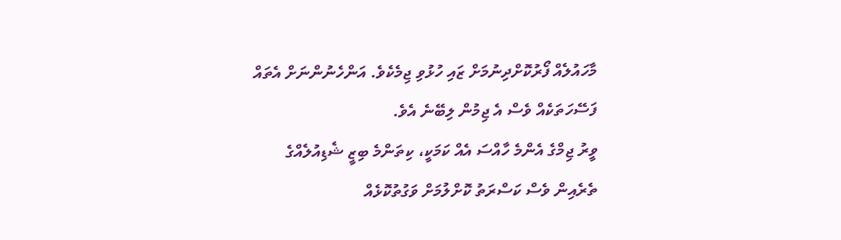މާހައުލެއް ފޯރުކޮށްދިނުމަށް ޒައި ހުޅުވި ޖިމެކެވެ. އަންހެނުންނަށް އެތައް ފަސޭހަތަކެއް ވެސް އެ ޖިމުން ލިބޭނެ އެވެ.
ވީރު ޖިމްގެ އެންމެ ހާއްސަ އެއް ކަމަކީ، ކިތަންމެ ބިޒީ ޝެޑިއުލެއްގެ ތެރެއިން ވެސް ކަސްރަތު ކޮށްލުމަށް ވަގުތުކޮޅެއް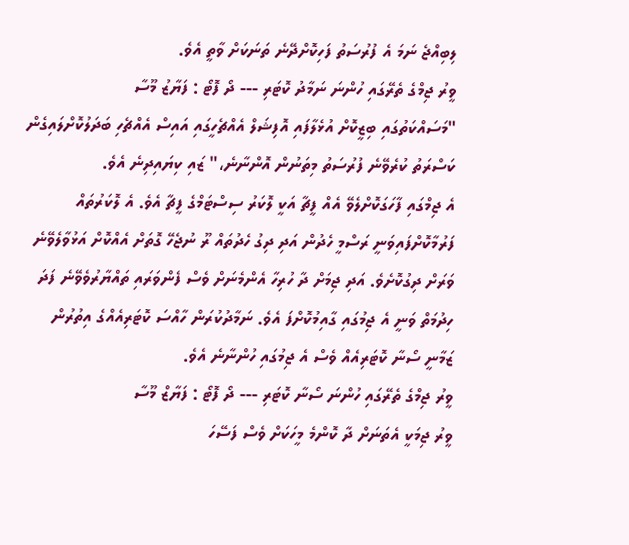ލިބިއްޖެ ނަމަ އެ ފުރުސަތު ފަހިކޮށްދޭނެ ތަނަކަށް ވާތީ އެވެ.
ވީރު ޖިމްގެ ތެރޭގައި ހުންނަ ނަމާދު ކޮޓަރި --- ދޯ ފޮޓޯ : ފަޔާޒު މޫސާ
"މަސައްކަތުގައި ބިޒީކޮށް އުޅެލާފައި އޮފިޝަލް އެއްޗެހީގައި އައިސް އެއްޗެހި ބަދަލުކޮށްލައިގެން ކަސްރަތު ކުރެވޭނެ ފުރުސަތު މިތަނުން އޮންނާނެ،" ޒައި ކިޔައިދިނެ އެވެ.
އެ ޖިމްގައި ފާހަގަކޮށްލެވޭ އެއް ފީޗާ އަކީ ލޮކަރު ސިސްޓަމްގެ ފީޗާ އެވެ. އެ ލޮކަރުތައް ފަރުމާކޮށްފައިވަނީ ރަސްމީ ހެދުން އަދި ދިގު ހެދުތައް ރޫ ނުޖެހޭ ގޮތަށް އެއްކޮށް އަޅުވާލެވޭނެ ވަރަށް ދިގުކޮށެވެ. އަދި ޖިމަށް ދާ ހުރިހާ އެންމެނަށް ވެސް ފެންވަރައި ތައްޔާރުވެވޭނެ ފަދަ ހިދުމަތް ވަނީ އެ ޖިމުގައި ގާއިމުކޮށްފަ އެވެ. ނަމާދުކުރަން ހާއްސަ ކޮޓަރިއެއްގެ އިތުރުން ޒަމާނީ ސޯނާ ކޮޓަރިއެއް ވެސް އެ ޖިމުގައި ހުންނާނެ އެވެ.
ވީރު ޖިމްގެ ތެރޭގައި ހުންނަ ސޯނާ ކޮޓަރި --- ދޯ ފޮޓޯ : ފަޔާޒް މޫސާ
ވީރު ޖިމަކީ އެތަނަށް ދާ ކޮންމެ މީހަކަށް ވެސް ފަސޭހަ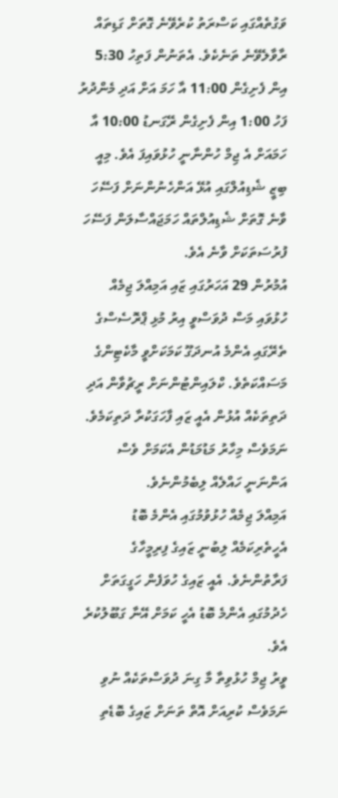ވަގުތެއްގައި ކަސްރަތު ކުރެވޭނެ ގޮތަށް ގަޑިތައް ރާވާލެވޭނެ ތަނެކެވެ. އެތަނުން ފަތިހު 5:30 އިން ފެށިގެން 11:00 އާ ހަމަ އަށް އަދި މެންދުރު ފަހު 1:00 އިން ފެށިގެން ރޭގަނޑު 10:00 އާ ހަމައަށް އެ ޖިމް ހުންނާނީ ހުޅުވައިފަ އެވެ. މިއީ ބިޒީ ޝެޑިއުލްގައި އުޅޭ އަންހެނުންނަށް ފަސޭހަ ވާނެ ގޮތަށް ޝެޑިއުލްތައް ހަމަޖައްސާލަން ފަސޭހަ ފުރުސަތަކަށް ވާނެ އެވެ.
އުމުރުން 29 އަހަރުގައި ޒައި އަމިއްލަ ޖިމެއް ހުޅުވައި މަސް ދުވަސްވީ އިރު މުޅި ޕްރޮސެސްގެ ތެރޭގައި އެންމެ އުނދަގޫ ކަމަކަށްވީ މާކެޓިންގެ މަސައްކަތެވެ. ކްލައިންޓުންނަށް ރީޗުވާން އަދި ދަތިތަކެއް އުޅުން އެއީ ޒައި ފާހަގަކުރާ ދަތިކަމެވެ. ނަމަވެސް މިހާރު މަޑުމަޑުން އެކަމަށް ވެސް އަންނަނީ ހައްލެއް ލިބެމުންނެވެ.
އަމިއްލަ ޖިމެއް ހުޅުވުމުގައި އެންމެ ބޮޑު އެހީތެރިކަމެއް ލިބުނީ ޒައިގެ ފިރިމީހާގެ ފަރާތުންނެވެ. އެއީ ޒައިގެ ހުވަފެން ހަގީގަތަށް ހެދުމުގައި އެންމެ ބޮޑު އެހީ ކަމަށް އޭނާ ގަބޫލުކުރެ އެވެ.
ވީރު ޖިމް ހުޅުވިތާ މާ ގިނަ ދުވަސްތަކެއް ނުވި ނަމަވެސް ކުރިއަށް އޮތް ތަނަށް ޒައިގެ ބޮޑެތި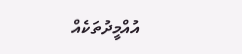އުއްމީދުތަކެއް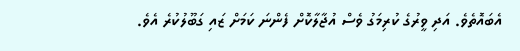އެބައޮތެވެ. އަދި ވީރުގެ ކުރިމަގު ވެސް އުޖާލާކޮށް ފެންނަ ކަމަށް ޒައި ގަބޫލުކުރެ އެވެ.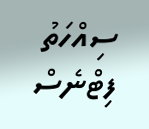ސިއްހަތު ފިޓްނެސް